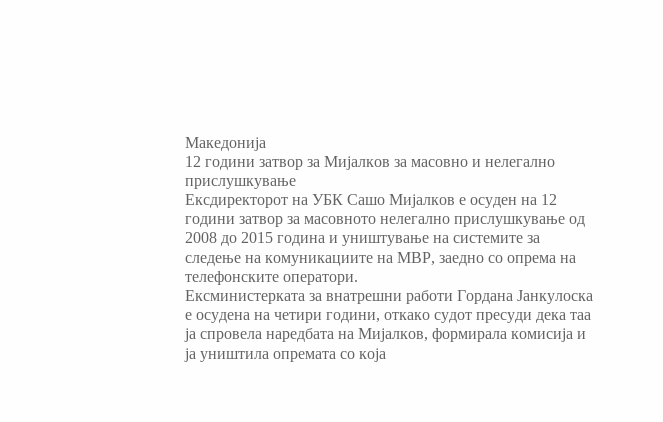Македонија
12 години затвор за Мијалков за масовно и нелегално прислушкување
Ексдиректорот на УБК Сашо Мијалков е осуден на 12 години затвор за масовното нелегално прислушкување од 2008 до 2015 година и уништување на системите за следење на комуникациите на МВР, заедно со опрема на телефонските оператори.
Ексминистерката за внатрешни работи Гордана Јанкулоска е осудена на четири години, откако судот пресуди дека таа ја спровела наредбата на Мијалков, формирала комисија и ја уништила опремата со која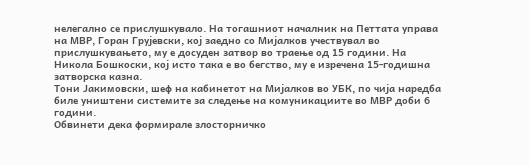нелегално се прислушкувало. На тогашниот началник на Петтата управа на МВР, Горан Грујевски, кој заедно со Мијалков учествувал во прислушкувањето, му е досуден затвор во траење од 15 години. На Никола Бошкоски, кој исто така е во бегство, му е изречена 15-годишна затворска казна.
Тони Јакимовски, шеф на кабинетот на Мијалков во УБК, по чија наредба биле уништени системите за следење на комуникациите во МВР доби 6 години.
Обвинети дека формирале злосторничко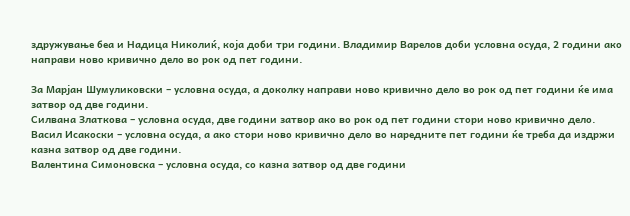здружување беа и Надица Николиќ, која доби три години. Владимир Варелов доби условна осуда, 2 години ако направи ново кривично дело во рок од пет години.

За Марјан Шумуликовски – условна осуда, а доколку направи ново кривично дело во рок од пет години ќе има затвор од две години.
Силвана Златкова – условна осуда, две години затвор ако во рок од пет години стори ново кривично дело.
Васил Исакоски – условна осуда, а ако стори ново кривично дело во наредните пет години ќе треба да издржи казна затвор од две години.
Валентина Симоновска – условна осуда, со казна затвор од две години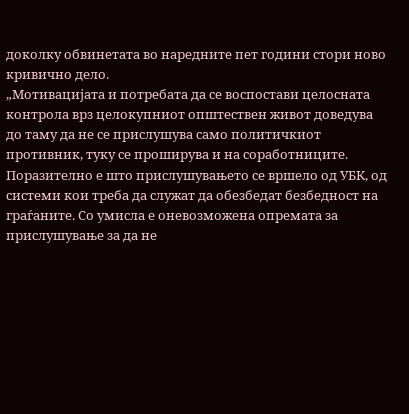доколку обвинетата во наредните пет години стори ново кривично дело.
„Мотивацијата и потребата да се воспостави целосната контрола врз целокупниот општествен живот доведува до таму да не се прислушува само политичкиот противник, туку се проширува и на соработниците. Поразително е што прислушувањето се вршело од УБК, од системи кои треба да служат да обезбедат безбедност на граѓаните. Со умисла е оневозможена опремата за прислушување за да не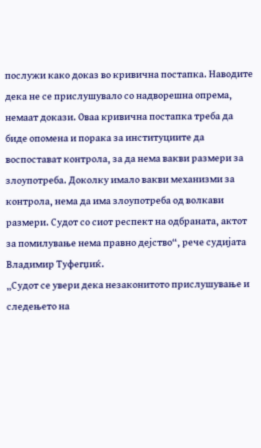послужи како доказ во кривична постапка. Наводите дека не се прислушувало со надворешна опрема, немаат докази. Оваа кривична постапка треба да биде опомена и порака за институциите да воспостават контрола, за да нема вакви размери за злоупотреба. Доколку имало вакви механизми за контрола, нема да има злоупотреба од волкави размери. Судот со сиот респект на одбраната, актот за помилување нема правно дејство“, рече судијата Владимир Туфегџиќ.
„Судот се увери дека незаконитото прислушување и следењето на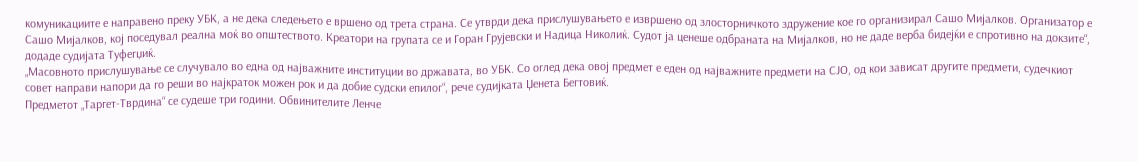комуникациите е направено преку УБК, а не дека следењето е вршено од трета страна. Се утврди дека прислушувањето е извршено од злосторничкото здружение кое го организирал Сашо Мијалков. Организатор е Сашо Мијалков, кој поседувал реална моќ во општеството. Креатори на групата се и Горан Грујевски и Надица Николиќ. Судот ја ценеше одбраната на Мијалков, но не даде верба бидејќи е спротивно на докзите“, додаде судијата Туфегџиќ.
„Масовното прислушување се случувало во една од најважните институции во државата, во УБК. Со оглед дека овој предмет е еден од најважните предмети на СЈО, од кои зависат другите предмети, судечкиот совет направи напори да го реши во најкраток можен рок и да добие судски епилог“, рече судијката Џенета Бегтовиќ.
Предметот „Таргет-Тврдина“ се судеше три години. Обвинителите Ленче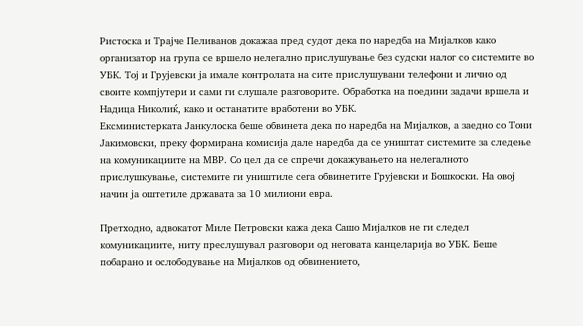Ристоска и Трајче Пеливанов докажаа пред судот дека по наредба на Мијалков како организатор на група се вршело нелегално прислушување без судски налог со системите во УБК. Тој и Грујевски ја имале контролата на сите прислушувани телефони и лично од своите компјутери и сами ги слушале разговорите. Обработка на поедини задачи вршела и Надица Николиќ, како и останатите вработени во УБК.
Ексминистерката Јанкулоска беше обвинета дека по наредба на Мијалков, а заедно со Тони Јакимовски, преку формирана комисија дале наредба да се уништат системите за следење на комуникациите на МВР. Со цел да се спречи докажувањето на нелегалното прислушкување, системите ги уништиле сега обвинетите Грујевски и Бошкоски. На овој начин ја оштетиле државата за 10 милиони евра.

Претходно, адвокатот Миле Петровски кажа дека Сашо Мијалков не ги следел комуникациите, ниту преслушувал разговори од неговата канцеларија во УБК. Беше побарано и ослободување на Мијалков од обвинението,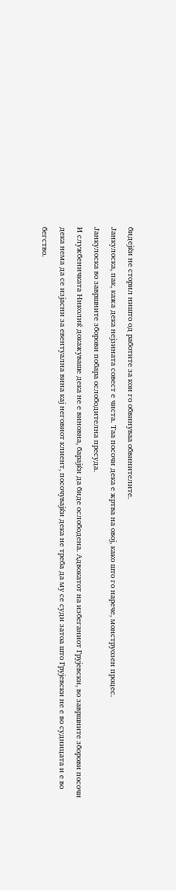бидејќи не сторил ништо од работите за кои го обвинуваа обвинителите.
Јанкулоска, пак, кажа дека нејзината совест е чиста. Таа посочи дека е жртва на овој, како што го нарече, монструозен процес.
Јанкулоска во завршните зборови побара ослободителна пресуда.
И службеничката Николиќ докажуваше дека не е виновна, барајќи да биде ослободена. Адвокатот на избеганиот Грујевски, во завршните зборови посочи дека нема да се изјасни за евентуална вина кај неговиот клиент, посочувајќи дека не треба да му се суди затоа што Грујевски не е во судницата и е во бегство.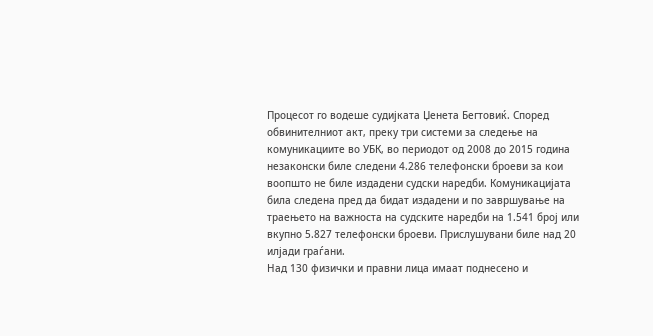Процесот го водеше судијката Џенета Бегтовиќ. Според обвинителниот акт, преку три системи за следење на комуникациите во УБК, во периодот од 2008 до 2015 година незаконски биле следени 4.286 телефонски броеви за кои воопшто не биле издадени судски наредби. Комуникацијата била следена пред да бидат издадени и по завршување на траењето на важноста на судските наредби на 1.541 број или вкупно 5.827 телефонски броеви. Прислушувани биле над 20 илјади граѓани.
Над 130 физички и правни лица имаат поднесено и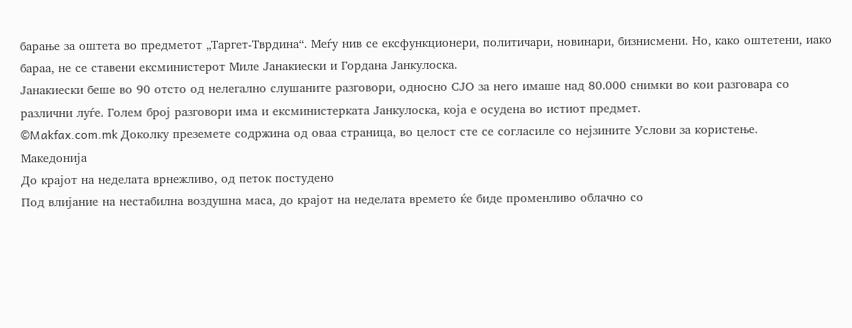барање за оштета во предметот „Таргет-Тврдина“. Меѓу нив се ексфункционери, политичари, новинари, бизнисмени. Но, како оштетени, иако бараа, не се ставени ексминистерот Миле Јанакиески и Гордана Јанкулоска.
Јанакиески беше во 90 отсто од нелегално слушаните разговори, односно СЈО за него имаше над 80.000 снимки во кои разговара со различни луѓе. Голем број разговори има и ексминистерката Јанкулоска, која е осудена во истиот предмет.
©Makfax.com.mk Доколку преземете содржина од оваа страница, во целост сте се согласиле со нејзините Услови за користење.
Македонија
До крајот на неделата врнежливо, од петок постудено
Под влијание на нестабилна воздушна маса, до крајот на неделата времето ќе биде променливо облачно со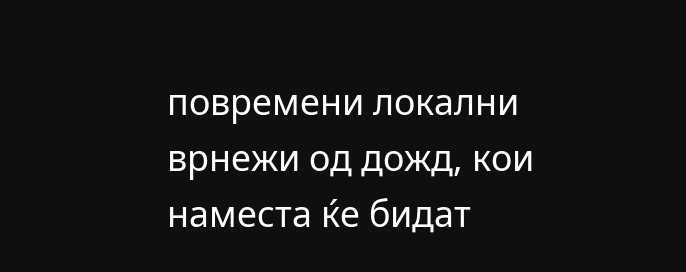повремени локални врнежи од дожд, кои наместа ќе бидат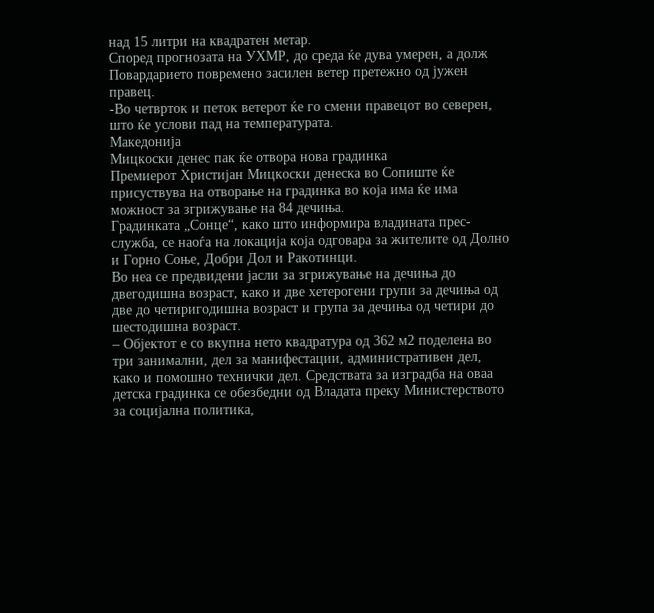над 15 литри на квадратен метар.
Според прогнозата на УХМР, до среда ќе дува умерен, а долж Повардарието повремено засилен ветер претежно од јужен
правец.
-Во четврток и петок ветерот ќе го смени правецот во северен, што ќе услови пад на температурата.
Македонија
Мицкоски денес пак ќе отвора нова градинка
Премиерот Христијан Мицкоски денеска во Сопиште ќе присуствува на отворање на градинка во која има ќе има можност за згрижување на 84 дечиња.
Градинката „Сонце“, како што информира владината прес-служба, се наоѓа на локација која одговара за жителите од Долно и Горно Соње, Добри Дол и Ракотинци.
Во неа се предвидени јасли за згрижување на дечиња до двегодишна возраст, како и две хетерогени групи за дечиња од две до четиригодишна возраст и група за дечиња од четири до шестодишна возраст.
– Објектот е со вкупна нето квадратура од 362 м2 поделена во три занимални, дел за манифестации, административен дел, како и помошно технички дел. Средствата за изградба на оваа детска градинка се обезбедни од Владата преку Министерството за социјална политика,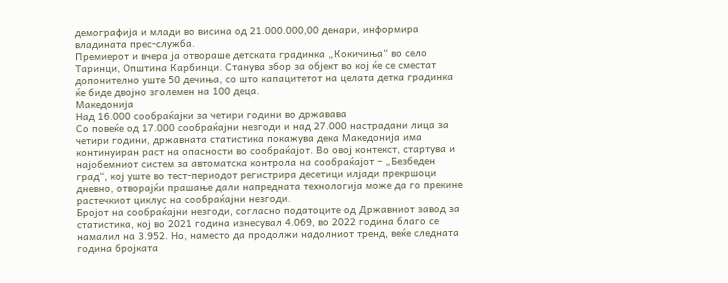демографија и млади во висина од 21.000.000,00 денари, информира владината прес-служба.
Премиерот и вчера ја отвораше детската градинка „Кокичиња“ во село Таринци, Општина Карбинци. Станува збор за објект во кој ќе се сместат допонително уште 50 дечиња, со што капацитетот на целата детка градинка ќе биде двојно зголемен на 100 деца.
Македонија
Над 16.000 сообраќајки за четири години во државава
Со повеќе од 17.000 сообраќајни незгоди и над 27.000 настрадани лица за четири години, државната статистика покажува дека Македонија има континуиран раст на опасности во сообраќајот. Во овој контекст, стартува и најобемниот систем за автоматска контрола на сообраќајот – „Безбеден град“, кој уште во тест-периодот регистрира десетици илјади прекршоци дневно, отворајќи прашање дали напредната технологија може да го прекине растечкиот циклус на сообраќајни незгоди.
Бројот на сообраќајни незгоди, согласно податоците од Државниот завод за статистика, кој во 2021 година изнесувал 4.069, во 2022 година благо се намалил на 3.952. Но, наместо да продолжи надолниот тренд, веќе следната година бројката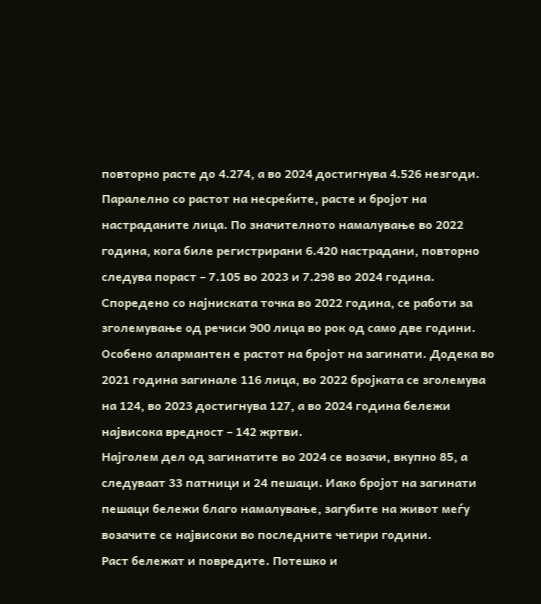повторно расте до 4.274, а во 2024 достигнува 4.526 незгоди.
Паралелно со растот на несреќите, расте и бројот на настраданите лица. По значителното намалување во 2022 година, кога биле регистрирани 6.420 настрадани, повторно следува пораст – 7.105 во 2023 и 7.298 во 2024 година. Споредено со најниската точка во 2022 година, се работи за зголемување од речиси 900 лица во рок од само две години.
Особено алармантен е растот на бројот на загинати. Додека во 2021 година загинале 116 лица, во 2022 бројката се зголемува на 124, во 2023 достигнува 127, а во 2024 година бележи највисока вредност – 142 жртви.
Најголем дел од загинатите во 2024 се возачи, вкупно 85, а следуваат 33 патници и 24 пешаци. Иако бројот на загинати пешаци бележи благо намалување, загубите на живот меѓу возачите се највисоки во последните четири години.
Раст бележат и повредите. Потешко и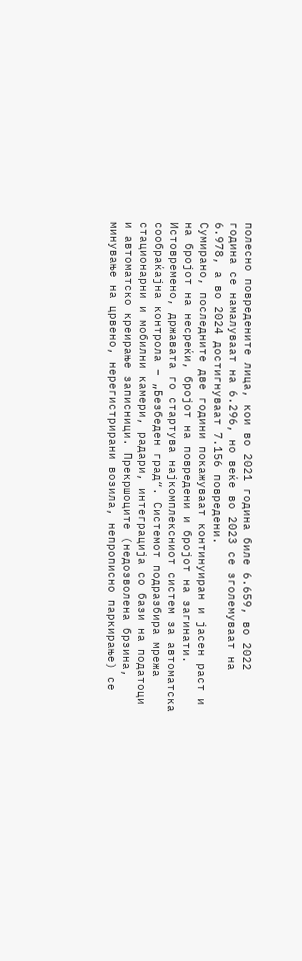полесно повредените лица, кои во 2021 година биле 6.659, во 2022 година се намалуваат на 6.296, но веќе во 2023 се зголемуваат на 6.978, а во 2024 достигнуваат 7.156 повредени.
Сумирано, последните две години покажуваат континуиран и јасен раст и на бројот на несреќи, бројот на повредени и бројот на загинати.
Истовремено, државата го стартува најкомплексниот систем за автоматска сообраќајна контрола – „Безбеден град“. Системот подразбира мрежа стационарни и мобилни камери, радари, интеграција со бази на податоци и автоматско креирање записници. Прекршоците (недозволена брзина, минување на црвено, нерегистрирани возила, непрописно паркирање) се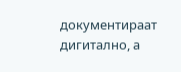документираат дигитално, а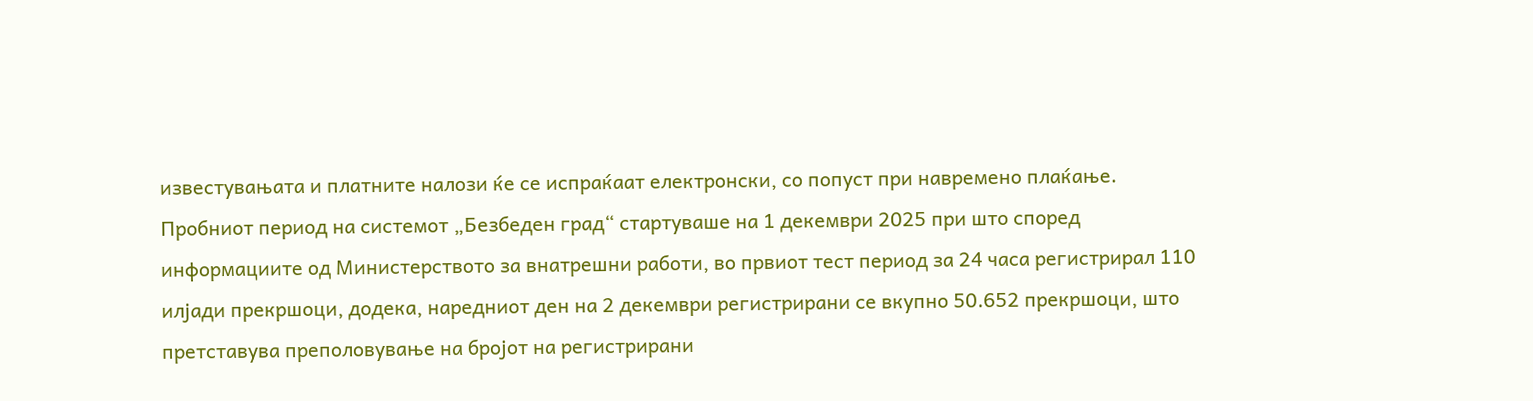известувањата и платните налози ќе се испраќаат електронски, со попуст при навремено плаќање.
Пробниот период на системот „Безбеден град“ стартуваше на 1 декември 2025 при што според информациите од Министерството за внатрешни работи, во првиот тест период за 24 часа регистрирал 110 илјади прекршоци, додека, наредниот ден на 2 декември регистрирани се вкупно 50.652 прекршоци, што претставува преполовување на бројот на регистрирани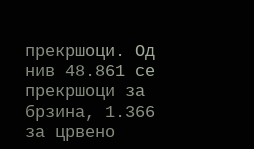прекршоци. Од нив 48.861 се прекршоци за брзина, 1.366 за црвено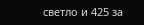светло и 425 за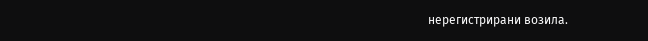нерегистрирани возила.